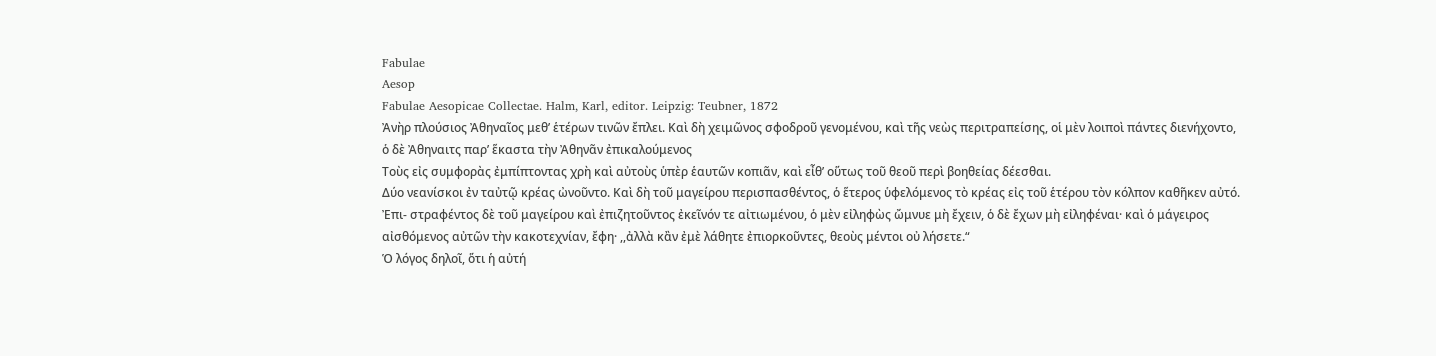Fabulae
Aesop
Fabulae Aesopicae Collectae. Halm, Karl, editor. Leipzig: Teubner, 1872
Ἀνὴρ πλούσιος Ἀθηναῖος μεθʼ ἑτέρων τινῶν ἔπλει. Καὶ δὴ χειμῶνος σφοδροῦ γενομένου, καὶ τῆς νεὼς περιτραπείσης, οἱ μὲν λοιποὶ πάντες διενήχοντο, ὁ δὲ Ἀθηναιτς παρʼ ἕκαστα τὴν Ἀθηνᾶν ἐπικαλούμενος
Τοὺς εἰς συμφορὰς ἐμπίπτοντας χρὴ καὶ αὐτοὺς ὑπὲρ ἑαυτῶν κοπιᾶν, καὶ εἶθʼ οὕτως τοῦ θεοῦ περὶ βοηθείας δέεσθαι.
Δύο νεανίσκοι ἐν ταὐτῷ κρέας ὠνοῦντο. Καὶ δὴ τοῦ μαγείρου περισπασθέντος, ὁ ἕτερος ὑφελόμενος τὸ κρέας εἰς τοῦ ἑτέρου τὸν κόλπον καθῆκεν αὐτό. Ἐπι- στραφέντος δὲ τοῦ μαγείρου καὶ ἐπιζητοῦντος ἐκεῖνόν τε αἰτιωμένου, ὁ μὲν εἰληφὼς ὤμνυε μὴ ἔχειν, ὁ δὲ ἔχων μὴ εἰληφέναι· καὶ ὁ μάγειρος αἰσθόμενος αὐτῶν τὴν κακοτεχνίαν, ἔφη· ,,ἀλλὰ κἂν ἐμὲ λάθητε ἐπιορκοῦντες, θεοὺς μέντοι οὐ λήσετε.“
Ὁ λόγος δηλοῖ, ὅτι ἡ αὐτή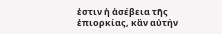ἐστιν ἡ ἀσέβεια τῆς ἐπιορκίας, κἂν αὐτήν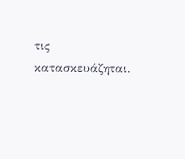τις κατασκευάζηται.